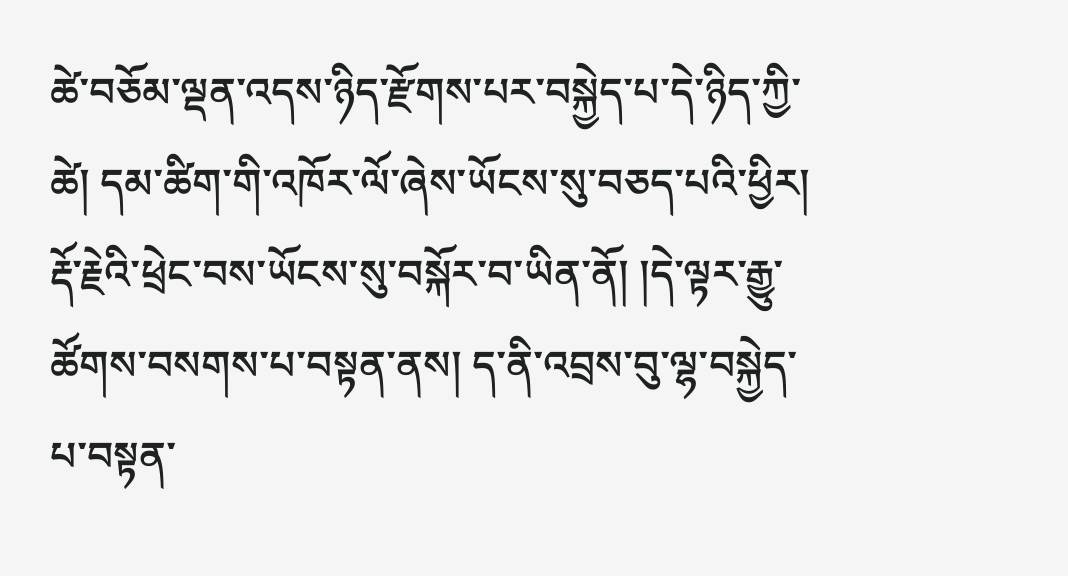ཚེ་བཅོམ་ལྡན་འདས་ཉིད་རྫོགས་པར་བསྐྱེད་པ་དེ་ཉིད་ཀྱི་ཚེ། དམ་ཚིག་གི་འཁོར་ལོ་ཞེས་ཡོངས་སུ་བཅད་པའི་ཕྱིར། རྡོ་རྗེའི་ཕྲེང་བས་ཡོངས་སུ་བསྐོར་བ་ཡིན་ནོ། །དེ་ལྟར་རྒྱུ་ཚོགས་བསགས་པ་བསྟན་ནས། ད་ནི་འབྲས་བུ་ལྷ་བསྐྱེད་པ་བསྟན་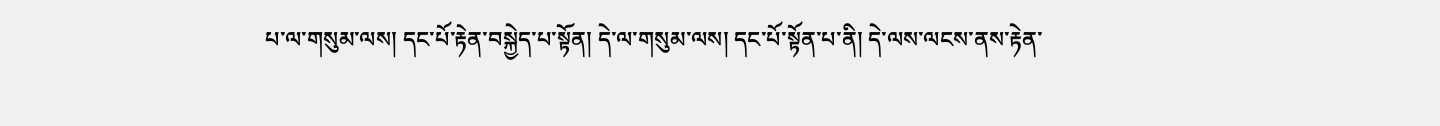པ་ལ་གསུམ་ལས། དང་པོ་རྟེན་བསྐྱེད་པ་སྟོན། དེ་ལ་གསུམ་ལས། དང་པོ་སྟོན་པ་ནི། དེ་ལས་ལངས་ནས་རྟེན་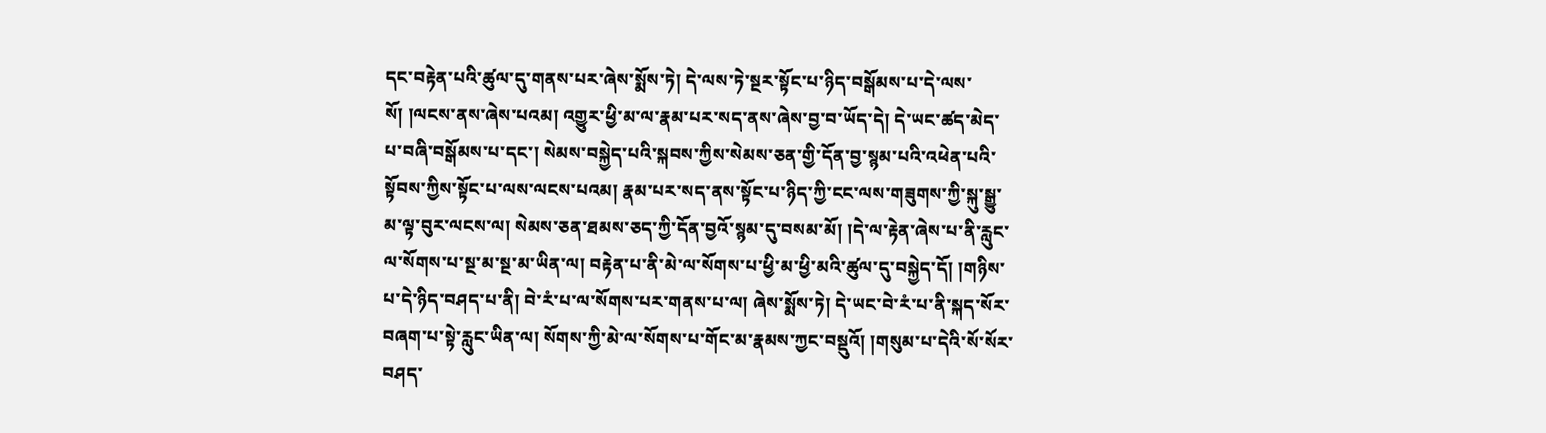དང་བརྟེན་པའི་ཚུལ་དུ་གནས་པར་ཞེས་སྨོས་ཏེ། དེ་ལས་ཏེ་སྔར་སྟོང་པ་ཉིད་བསྒོམས་པ་དེ་ལས་སོ། །ལངས་ནས་ཞེས་པའམ། འགྱུར་ཕྱི་མ་ལ་རྣམ་པར་སད་ནས་ཞེས་བྱ་བ་ཡོད་དེ། དེ་ཡང་ཚད་མེད་པ་བཞི་བསྒོམས་པ་དང་། སེམས་བསྐྱེད་པའི་སྐབས་ཀྱིས་སེམས་ཅན་གྱི་དོན་བྱ་སྙམ་པའི་འཕེན་པའི་སྟོབས་ཀྱིས་སྟོང་པ་ལས་ལངས་པའམ། རྣམ་པར་སད་ནས་སྟོང་པ་ཉིད་ཀྱི་ངང་ལས་གཟུགས་ཀྱི་སྐུ་སྒྱུ་མ་ལྟ་བུར་ལངས་ལ། སེམས་ཅན་ཐམས་ཅད་ཀྱི་དོན་བྱའོ་སྙམ་དུ་བསམ་མོ། །དེ་ལ་རྟེན་ཞེས་པ་ནི་རླུང་ལ་སོགས་པ་སྔ་མ་སྔ་མ་ཡིན་ལ། བརྟེན་པ་ནི་མེ་ལ་སོགས་པ་ཕྱི་མ་ཕྱི་མའི་ཚུལ་དུ་བསྐྱེད་དོ། །གཉིས་པ་དེ་ཉིད་བཤད་པ་ནི། བེ་རཾ་པ་ལ་སོགས་པར་གནས་པ་ལ། ཞེས་སྨོས་ཏེ། དེ་ཡང་བེ་རཾ་པ་ནི་སྐད་སོར་བཞག་པ་སྟེ་རླུང་ཡིན་ལ། སོགས་ཀྱི་མེ་ལ་སོགས་པ་གོང་མ་རྣམས་ཀྱང་བསྡུའོ། །གསུམ་པ་དེའི་སོ་སོར་བཤད་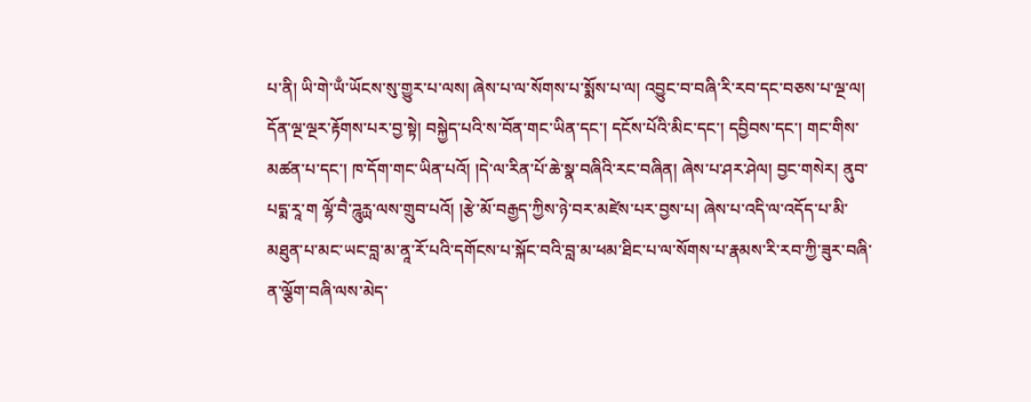པ་ནི། ཡི་གེ་ཡྃ་ཡོངས་སུ་གྱུར་པ་ལས། ཞེས་པ་ལ་སོགས་པ་སྨོས་པ་ལ། འབྱུང་བ་བཞི་རི་རབ་དང་བཅས་པ་ལྔ་ལ། དོན་ལྔ་ལྔར་རྟོགས་པར་བྱ་སྟེ། བསྐྱེད་པའི་ས་བོན་གང་ཡིན་དང་། དངོས་པོའི་མིང་དང་། དབྱིབས་དང་། གང་གིས་མཚན་པ་དང་། ཁ་དོག་གང་ཡིན་པའོ། །དེ་ལ་རིན་པོ་ཆེ་སྣ་བཞིའི་རང་བཞིན། ཞེས་པ་ཤར་ཤེལ། བྱང་གསེར། ནུབ་པདྨ་རཱ་ག ལྷོ་བཻ་ཌཱུརྻ་ལས་གྲུབ་པའོ། །རྩེ་མོ་བརྒྱད་ཀྱིས་ཉེ་བར་མཛེས་པར་བྱས་པ། ཞེས་པ་འདི་ལ་འདོད་པ་མི་མཐུན་པ་མང་ཡང་བླ་མ་ནཱ་རོ་པའི་དགོངས་པ་སྐོང་བའི་བླ་མ་ཕམ་ཐིང་པ་ལ་སོགས་པ་རྣམས་རི་རབ་ཀྱི་ཟུར་བཞི་ན་ལྕོག་བཞི་ལས་མེད་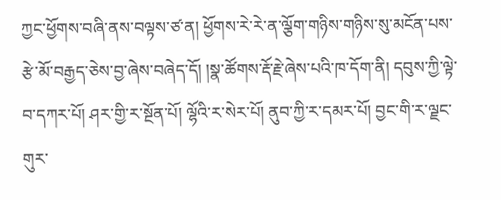ཀྱང་ཕྱོགས་བཞི་ནས་བལྟས་ཙ་ན། ཕྱོགས་རེ་རེ་ན་ལྕོག་གཉིས་གཉིས་སུ་མངོན་པས་རྩེ་མོ་བརྒྱད་ཅེས་བྱ་ཞེས་བཞེད་དོ། །སྣ་ཚོགས་རྡོ་རྗེ་ཞེས་པའི་ཁ་དོག་ནི། དབུས་ཀྱི་ལྟེ་བ་དཀར་པོ། ཤར་གྱི་ར་སྔོན་པོ། ལྷོའི་ར་སེར་པོ། ནུབ་ཀྱི་ར་དམར་པོ། བྱང་གི་ར་ལྗང་གུར་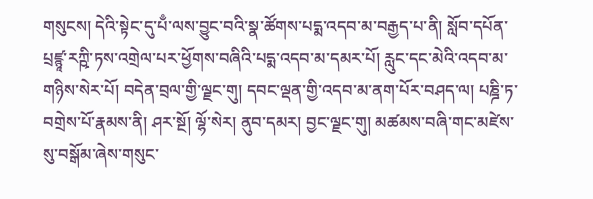གསུངས། དེའི་སྟེང་དུ་པྃ་ལས་བྱུང་བའི་སྣ་ཚོགས་པདྨ་འདབ་མ་བརྒྱད་པ་ནི། སློབ་དཔོན་པྲཛྙཱ་རཀྵི་ཏས་འགྲེལ་པར་ཕྱོགས་བཞིའི་པདྨ་འདབ་མ་དམར་པོ། རླུང་དང་མེའི་འདབ་མ་གཉིས་སེར་པོ། བདེན་བྲལ་གྱི་ལྗང་གུ། དབང་ལྡན་གྱི་འདབ་མ་ནག་པོར་བཤད་ལ། པཎྜི་ཏ་བགྲེས་པོ་རྣམས་ནི། ཤར་སྔོ། ལྷོ་སེར། ནུབ་དམར། བྱང་ལྗང་གུ། མཚམས་བཞི་གང་མཛེས་སུ་བསྒོམ་ཞེས་གསུང་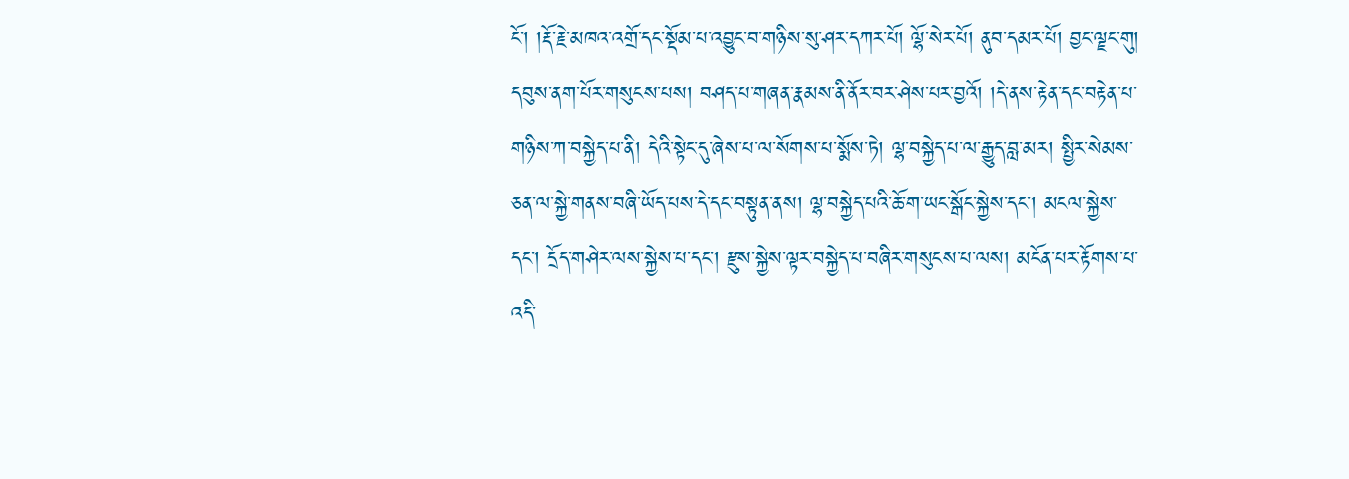ངོ་། །རྡོ་རྗེ་མཁའ་འགྲོ་དང་སྡོམ་པ་འབྱུང་བ་གཉིས་སུ་ཤར་དཀར་པོ། ལྷོ་སེར་པོ། ནུབ་དམར་པོ། བྱང་ལྗང་གུ། དབུས་ནག་པོར་གསུངས་པས། བཤད་པ་གཞན་རྣམས་ནི་ནོར་བར་ཤེས་པར་བྱའོ། །དེ་ནས་རྟེན་དང་བརྟེན་པ་གཉིས་ཀ་བསྐྱེད་པ་ནི། དེའི་སྟེང་དུ་ཞེས་པ་ལ་སོགས་པ་སྨོས་ཏེ། ལྷ་བསྐྱེད་པ་ལ་རྒྱུད་བླ་མར། སྤྱིར་སེམས་ཅན་ལ་སྐྱེ་གནས་བཞི་ཡོད་པས་དེ་དང་བསྟུན་ནས། ལྷ་བསྐྱེད་པའི་ཆོ་ག་ཡང་སྒོང་སྐྱེས་དང་། མངལ་སྐྱེས་དང་། དྲོད་གཤེར་ལས་སྐྱེས་པ་དང་། རྫུས་སྐྱེས་ལྟར་བསྐྱེད་པ་བཞིར་གསུངས་པ་ལས། མངོན་པར་རྟོགས་པ་འདི་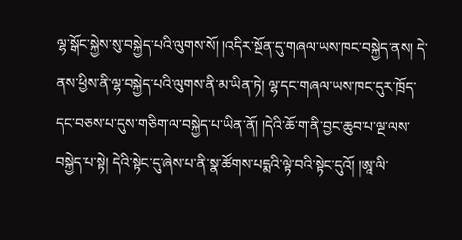ལྷ་སྒོང་སྐྱེས་སུ་བསྐྱེད་པའི་ལུགས་སོ། །འདིར་སྔོན་དུ་གཞལ་ཡས་ཁང་བསྐྱེད་ནས། དེ་ནས་ཕྱིས་ནི་ལྷ་བསྐྱེད་པའི་ལུགས་ནི་མ་ཡིན་ཏེ། ལྷ་དང་གཞལ་ཡས་ཁང་དུར་ཁྲོད་དང་བཅས་པ་དུས་གཅིག་ལ་བསྐྱེད་པ་ཡིན་ནོ། །དེའི་ཆོ་ག་ནི་བྱང་ཆུབ་པ་ལྔ་ལས་བསྐྱེད་པ་སྟེ། དེའི་སྟེང་དུ་ཞེས་པ་ནི་སྣ་ཚོགས་པདྨའི་ལྟེ་བའི་སྟེང་དུའོ། །ཨཱ་ལི་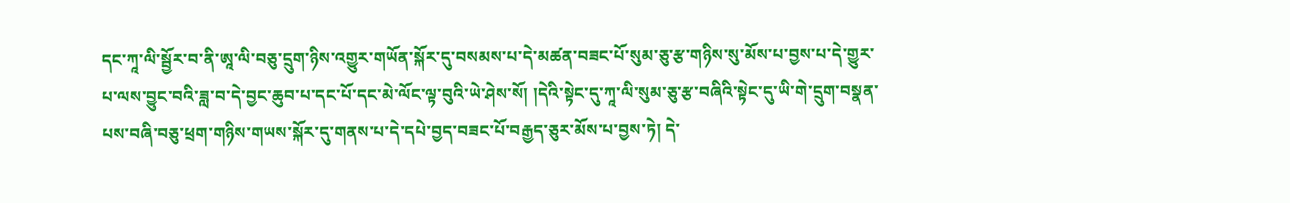དང་ཀཱ་ལི་སྦྱོར་བ་ནི་ཨཱ་ལི་བཅུ་དྲུག་ཉིས་འགྱུར་གཡོན་སྐོར་དུ་བསམས་པ་དེ་མཚན་བཟང་པོ་སུམ་ཅུ་རྩ་གཉིས་སུ་མོས་པ་བྱས་པ་དེ་གྱུར་པ་ལས་བྱུང་བའི་ཟླ་བ་དེ་བྱང་ཆུབ་པ་དང་པོ་དང་མེ་ལོང་ལྟ་བུའི་ཡེ་ཤེས་སོ། །དེའི་སྟེང་དུ་ཀཱ་ལི་སུམ་ཅུ་རྩ་བཞིའི་སྟེང་དུ་ཡི་གེ་དྲུག་བསྣན་པས་བཞི་བཅུ་ཕྲག་གཉིས་གཡས་སྐོར་དུ་གནས་པ་དེ་དཔེ་བྱད་བཟང་པོ་བརྒྱད་ཅུར་མོས་པ་བྱས་ཏེ། དེ་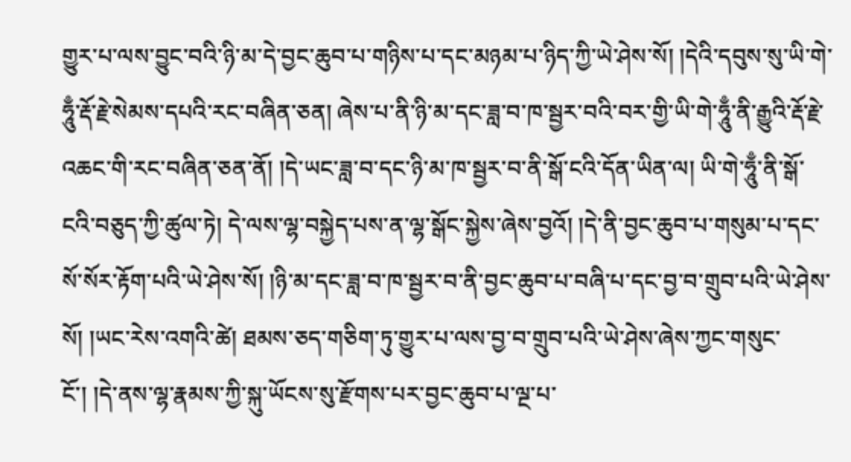གྱུར་པ་ལས་བྱུང་བའི་ཉི་མ་དེ་བྱང་ཆུབ་པ་གཉིས་པ་དང་མཉམ་པ་ཉིད་ཀྱི་ཡེ་ཤེས་སོ། །དེའི་དབུས་སུ་ཡི་གེ་ཧཱུྃ་རྡོ་རྗེ་སེམས་དཔའི་རང་བཞིན་ཅན། ཞེས་པ་ནི་ཉི་མ་དང་ཟླ་བ་ཁ་སྦྱར་བའི་བར་གྱི་ཡི་གེ་ཧཱུྃ་ནི་རྒྱུའི་རྡོ་རྗེ་འཆང་གི་རང་བཞིན་ཅན་ནོ། །དེ་ཡང་ཟླ་བ་དང་ཉི་མ་ཁ་སྦྱར་བ་ནི་སྒོ་ངའི་དོན་ཡིན་ལ། ཡི་གེ་ཧཱུྃ་ནི་སྒོ་ངའི་བཅུད་ཀྱི་ཚུལ་ཏེ། དེ་ལས་ལྷ་བསྐྱེད་པས་ན་ལྷ་སྒོང་སྐྱེས་ཞེས་བྱའོ། །དེ་ནི་བྱང་ཆུབ་པ་གསུམ་པ་དང་སོ་སོར་རྟོག་པའི་ཡེ་ཤེས་སོ། །ཉི་མ་དང་ཟླ་བ་ཁ་སྦྱར་བ་ནི་བྱང་ཆུབ་པ་བཞི་པ་དང་བྱ་བ་གྲུབ་པའི་ཡེ་ཤེས་སོ། །ཡང་རེས་འགའི་ཚེ། ཐམས་ཅད་གཅིག་ཏུ་གྱུར་པ་ལས་བྱ་བ་གྲུབ་པའི་ཡེ་ཤེས་ཞེས་ཀྱང་གསུང་ངོ་། །དེ་ནས་ལྷ་རྣམས་ཀྱི་སྐུ་ཡོངས་སུ་རྫོགས་པར་བྱང་ཆུབ་པ་ལྔ་པ་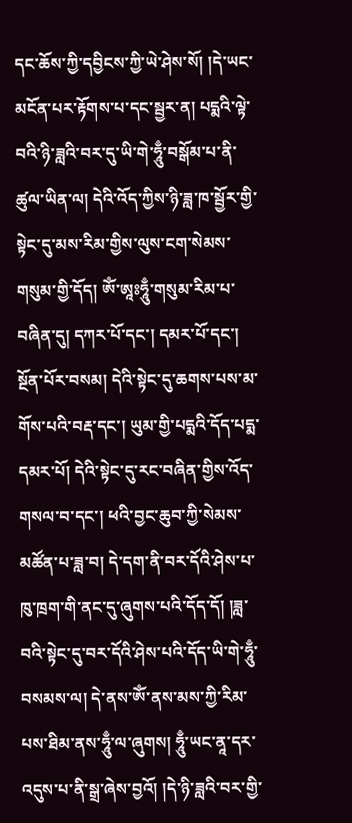དང་ཆོས་ཀྱི་དབྱིངས་ཀྱི་ཡེ་ཤེས་སོ། །དེ་ཡང་མངོན་པར་རྟོགས་པ་དང་སྦྱར་ན། པདྨའི་ལྟེ་བའི་ཉི་ཟླའི་བར་དུ་ཡི་གེ་ཧཱུྃ་བསྒོམ་པ་ནི་ཚུལ་ཡིན་ལ། དེའི་འོད་ཀྱིས་ཉི་ཟླ་ཁ་སྦྱོར་གྱི་སྟེང་དུ་མས་རིམ་གྱིས་ལུས་ངག་སེམས་གསུམ་གྱི་དོད། ཨོཾ་ཨཱཿཧཱུྃ་གསུམ་རིམ་པ་བཞིན་དུ། དཀར་པོ་དང་། དམར་པོ་དང་། སྔོན་པོར་བསམ། དེའི་སྟེང་དུ་ཆགས་པས་མ་གོས་པའི་བརྡ་དང་། ཡུམ་གྱི་པདྨའི་དོད་པདྨ་དམར་པོ། དེའི་སྟེང་དུ་རང་བཞིན་གྱིས་འོད་གསལ་བ་དང་། ཕའི་བྱང་ཆུབ་ཀྱི་སེམས་མཚོན་པ་ཟླ་བ། དེ་དག་ནི་བར་དོའི་ཤེས་པ་ཁུ་ཁྲག་གི་ནང་དུ་ཞུགས་པའི་དོད་དོ། །ཟླ་བའི་སྟེང་དུ་བར་དོའི་ཤེས་པའི་དོད་ཡི་གེ་ཧཱུྃ་བསམས་ལ། དེ་ནས་ཨོཾ་ནས་མས་ཀྱི་རིམ་པས་ཐིམ་ནས་ཧཱུྃ་ལ་ཞུགས། ཧཱུྃ་ཡང་ནཱ་དར་འདུས་པ་ནི་སྒྲ་ཞེས་བྱའོ། །དེ་ཉི་ཟླའི་བར་གྱི་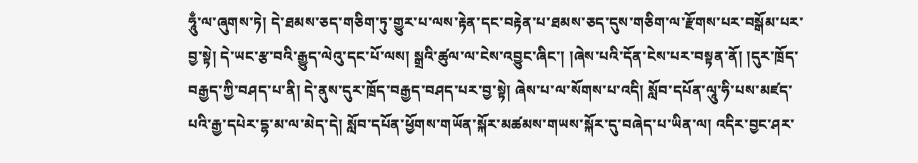ཧཱུྃ་ལ་ཞུགས་ཏེ། དེ་ཐམས་ཅད་གཅིག་ཏུ་གྱུར་པ་ལས་རྟེན་དང་བརྟེན་པ་ཐམས་ཅད་དུས་གཅིག་ལ་རྫོགས་པར་བསྒོམ་པར་བྱ་སྟེ། དེ་ཡང་རྩ་བའི་རྒྱུད་ལེའུ་དང་པོ་ལས། སྒྲའི་ཚུལ་ལ་ངེས་འབྱུང་ཞིང་། །ཞེས་པའི་དོན་ངེས་པར་བསྟན་ནོ། །དུར་ཁྲོད་བརྒྱད་ཀྱི་བཤད་པ་ནི། དེ་ནུས་དུར་ཁྲོད་བརྒྱད་བཤད་པར་བྱ་སྟེ། ཞེས་པ་ལ་སོགས་པ་འདི། སློབ་དཔོན་ལཱུ་ཧི་པས་མཛད་པའི་རྒྱ་དཔེར་དྷ་མ་ལ་མེད་དེ། སློབ་དཔོན་ཕྱོགས་གཡོན་སྐོར་མཚམས་གཡས་སྐོར་དུ་བཞེད་པ་ཡིན་ལ། འདིར་བྱང་ཤར་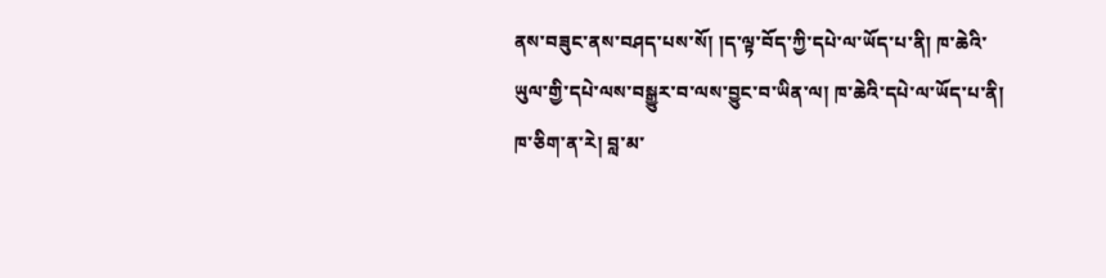ནས་བཟུང་ནས་བཤད་པས་སོ། །ད་ལྟ་བོད་ཀྱི་དཔེ་ལ་ཡོད་པ་ནི། ཁ་ཆེའི་ཡུལ་གྱི་དཔེ་ལས་བསྒྱུར་བ་ལས་བྱུང་བ་ཡིན་ལ། ཁ་ཆེའི་དཔེ་ལ་ཡོད་པ་ནི། ཁ་ཅིག་ན་རེ། བླ་མ་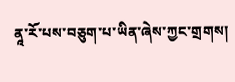ནཱ་རོ་པས་བཅུག་པ་ཡིན་ཞེས་ཀྱང་གྲགས།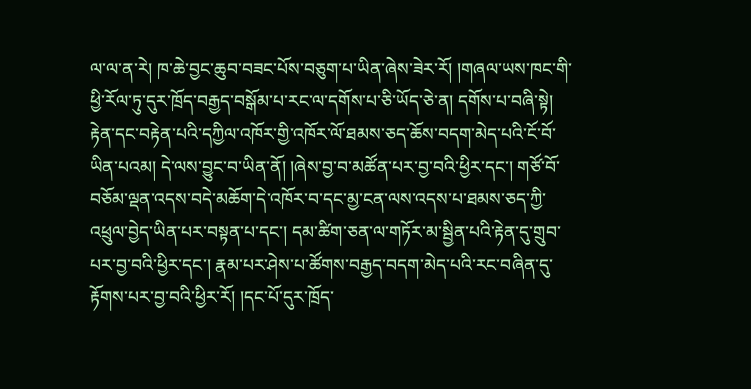ལ་ལ་ན་རེ། ཁ་ཆེ་བྱང་ཆུབ་བཟང་པོས་བཅུག་པ་ཡིན་ཞེས་ཟེར་རོ། །གཞལ་ཡས་ཁང་གི་ཕྱི་རོལ་ཏུ་དུར་ཁྲོད་བརྒྱད་བསྒོམ་པ་རང་ལ་དགོས་པ་ཅི་ཡོད་ཅེ་ན། དགོས་པ་བཞི་སྟེ། རྟེན་དང་བརྟེན་པའི་དཀྱིལ་འཁོར་གྱི་འཁོར་ལོ་ཐམས་ཅད་ཆོས་བདག་མེད་པའི་ངོ་བོ་ཡིན་པའམ། དེ་ལས་བྱུང་བ་ཡིན་ནོ། །ཞེས་བྱ་བ་མཚོན་པར་བྱ་བའི་ཕྱིར་དང་། གཙོ་བོ་བཅོམ་ལྡན་འདས་བདེ་མཆོག་དེ་འཁོར་བ་དང་མྱ་ངན་ལས་འདས་པ་ཐམས་ཅད་ཀྱི་འཕྲུལ་བྱེད་ཡིན་པར་བསྟན་པ་དང་། དམ་ཚིག་ཅན་ལ་གཏོར་མ་སྦྱིན་པའི་རྟེན་དུ་གྲུབ་པར་བྱ་བའི་ཕྱིར་དང་། རྣམ་པར་ཤེས་པ་ཚོགས་བརྒྱད་བདག་མེད་པའི་རང་བཞིན་དུ་རྟོགས་པར་བྱ་བའི་ཕྱིར་རོ། །དང་པོ་དུར་ཁྲོད་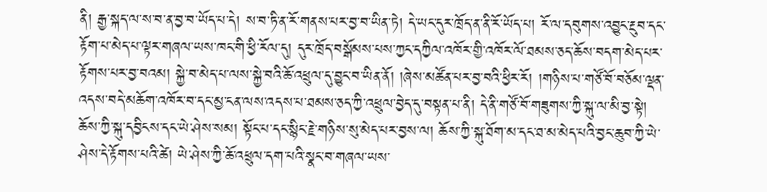ནི། རྒྱ་སྐད་ལ་ས་བ་ན་བྱ་བ་ཡོད་པ་དེ། ས་བ་ཏི་ན་རོ་གནས་པར་བྱ་བ་ཡིན་ཏེ། དེ་ཡང་དུར་ཁྲོད་ན་ནི་རོ་ཡོད་པ། རོ་ལ་དབུགས་འབྱུང་རྔུབ་དང་རྟོག་པ་མེད་པ་ལྟར་གཞལ་ཡས་ཁང་གི་ཕྱི་རོལ་དུ། དུར་ཁྲོད་བསྒོམས་པས་ཀྱང་དཀྱིལ་འཁོར་གྱི་འཁོར་ལོ་ཐམས་ཅད་ཆོས་བདག་མེད་པར་རྟོགས་པར་བྱ་བའམ། སྐྱེ་བ་མེད་པ་ལས་སྐྱེ་བའི་ཆོ་འཕྲུལ་དུ་བྱུང་བ་ཡིན་ནོ། །ཞེས་མཚོན་པར་བྱ་བའི་ཕྱིར་རོ། །གཉིས་པ་གཙོ་བོ་བཅོམ་ལྡན་འདས་བདེ་མཆོག་འཁོར་བ་དང་མྱ་ངན་ལས་འདས་པ་ཐམས་ཅད་ཀྱི་འཕྲུལ་བྱེད་དུ་བསྟན་པ་ནི། དེ་ནི་གཙོ་བོ་གཟུགས་ཀྱི་སྐུ་ལ་མི་བྱ་སྟེ། ཆོས་ཀྱི་སྐུ་དབྱིངས་དང་ཡེ་ཤེས་སམ། སྟོང་པ་དང་སྙིང་རྗེ་གཉིས་སུ་མེད་པར་བྱས་ལ། ཆོས་ཀྱི་སྐུ་ཐོག་མ་དང་ཐ་མ་མེད་པའི་བྱང་ཆུབ་ཀྱི་ཡེ་ཤེས་དེ་རྟོགས་པའི་ཚེ། ཡེ་ཤེས་ཀྱི་ཆོ་འཕྲུལ་དག་པའི་སྣང་བ་གཞལ་ཡས་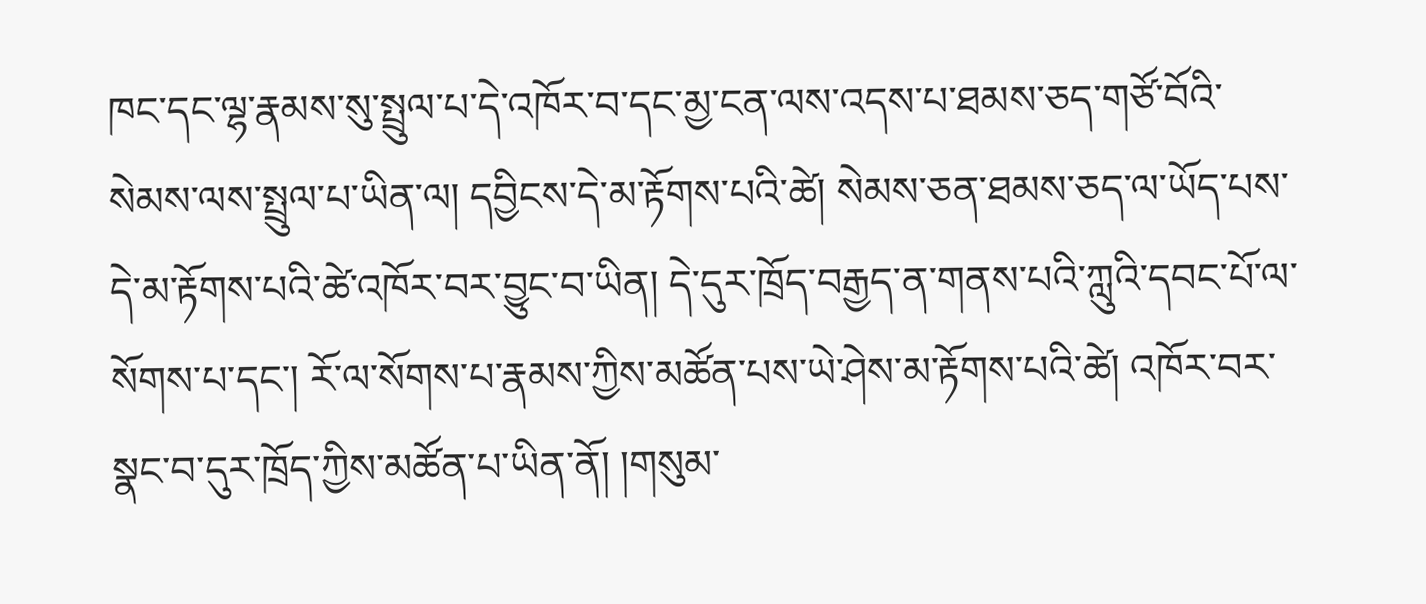ཁང་དང་ལྷ་རྣམས་སུ་སྤྲུལ་པ་དེ་འཁོར་བ་དང་མྱ་ངན་ལས་འདས་པ་ཐམས་ཅད་གཙོ་བོའི་སེམས་ལས་སྤྲུལ་པ་ཡིན་ལ། དབྱིངས་དེ་མ་རྟོགས་པའི་ཚེ། སེམས་ཅན་ཐམས་ཅད་ལ་ཡོད་པས་དེ་མ་རྟོགས་པའི་ཚེ་འཁོར་བར་བྱུང་བ་ཡིན། དེ་དུར་ཁྲོད་བརྒྱད་ན་གནས་པའི་ཀླུའི་དབང་པོ་ལ་སོགས་པ་དང་། རོ་ལ་སོགས་པ་རྣམས་ཀྱིས་མཚོན་པས་ཡེ་ཤེས་མ་རྟོགས་པའི་ཚེ། འཁོར་བར་སྣང་བ་དུར་ཁྲོད་ཀྱིས་མཚོན་པ་ཡིན་ནོ། །གསུམ་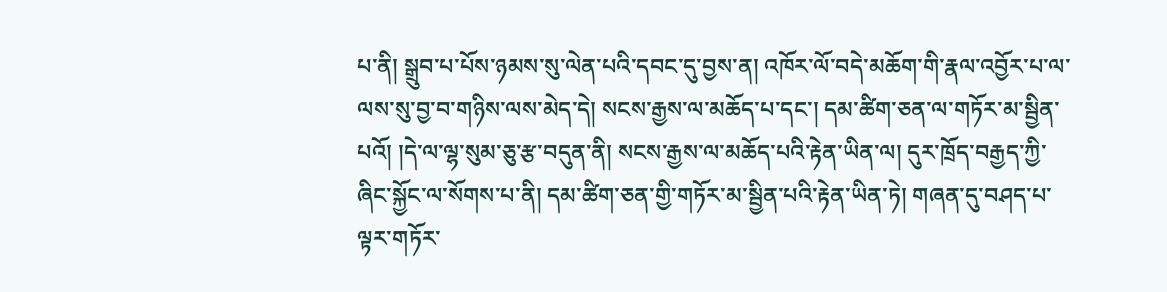པ་ནི། སྒྲུབ་པ་པོས་ཉམས་སུ་ལེན་པའི་དབང་དུ་བྱས་ན། འཁོར་ལོ་བདེ་མཆོག་གི་རྣལ་འབྱོར་པ་ལ་ལས་སུ་བྱ་བ་གཉིས་ལས་མེད་དེ། སངས་རྒྱས་ལ་མཆོད་པ་དང་། དམ་ཚིག་ཅན་ལ་གཏོར་མ་སྦྱིན་པའོ། །དེ་ལ་ལྷ་སུམ་ཅུ་རྩ་བདུན་ནི། སངས་རྒྱས་ལ་མཆོད་པའི་རྟེན་ཡིན་ལ། དུར་ཁྲོད་བརྒྱད་ཀྱི་ཞིང་སྐྱོང་ལ་སོགས་པ་ནི། དམ་ཚིག་ཅན་གྱི་གཏོར་མ་སྦྱིན་པའི་རྟེན་ཡིན་ཏེ། གཞན་དུ་བཤད་པ་ལྟར་གཏོར་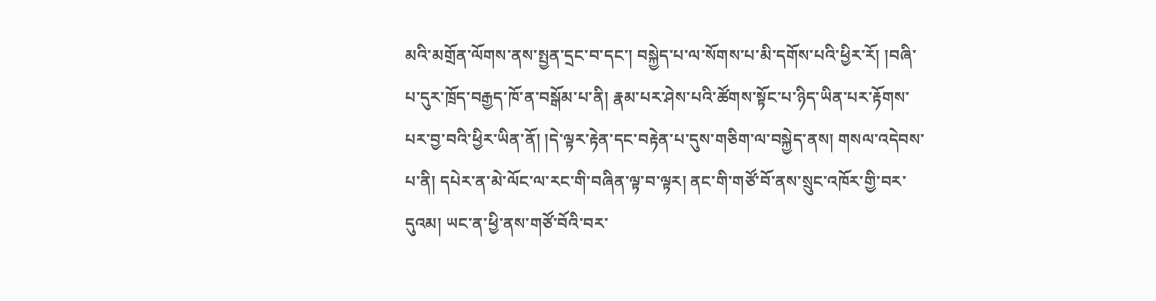མའི་མགྲོན་ལོགས་ནས་སྤྱན་དྲང་བ་དང་། བསྐྱེད་པ་ལ་སོགས་པ་མི་དགོས་པའི་ཕྱིར་རོ། །བཞི་པ་དུར་ཁྲོད་བརྒྱད་ཁོ་ན་བསྒོམ་པ་ནི། རྣམ་པར་ཤེས་པའི་ཚོགས་སྟོང་པ་ཉིད་ཡིན་པར་རྟོགས་པར་བྱ་བའི་ཕྱིར་ཡིན་ནོ། །དེ་ལྟར་རྟེན་དང་བརྟེན་པ་དུས་གཅིག་ལ་བསྐྱེད་ནས། གསལ་འདེབས་པ་ནི། དཔེར་ན་མེ་ལོང་ལ་རང་གི་བཞིན་ལྟ་བ་ལྟར། ནང་གི་གཙོ་བོ་ནས་སྲུང་འཁོར་གྱི་བར་དུའམ། ཡང་ན་ཕྱི་ནས་གཙོ་བོའི་བར་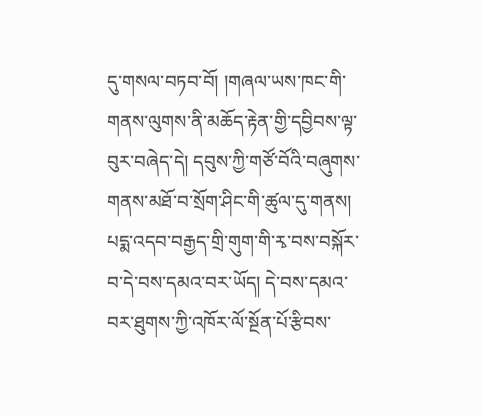དུ་གསལ་བཏབ་བོ། །གཞལ་ཡས་ཁང་གི་གནས་ལུགས་ནི་མཆོད་རྟེན་གྱི་དབྱིབས་ལྟ་བུར་བཞེད་དེ། དབུས་ཀྱི་གཙོ་བོའི་བཞུགས་གནས་མཐོ་བ་སྲོག་ཤིང་གི་ཚུལ་དུ་གནས། པདྨ་འདབ་བརྒྱད་གྲི་གུག་གི་རྭ་བས་བསྐོར་བ་དེ་བས་དམའ་བར་ཡོད། དེ་བས་དམའ་བར་ཐུགས་ཀྱི་འཁོར་ལོ་སྔོན་པོ་རྩིབས་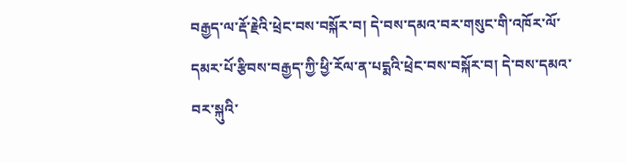བརྒྱད་ལ་རྡོ་རྗེའི་ཕྲེང་བས་བསྐོར་བ། དེ་བས་དམའ་བར་གསུང་གི་འཁོར་ལོ་དམར་པོ་རྩིབས་བརྒྱད་ཀྱི་ཕྱི་རོལ་ན་པདྨའི་ཕྲེང་བས་བསྐོར་བ། དེ་བས་དམའ་བར་སྐུའི་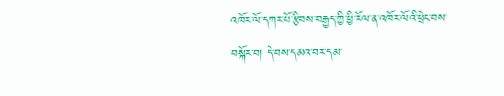འཁོར་ལོ་དཀར་པོ་རྩིབས་བརྒྱད་ཀྱི་ཕྱི་རོལ་ན་འཁོར་ལོའི་ཕྲེང་བས་བསྐོར་བ། དེ་བས་དམའ་བར་དམ་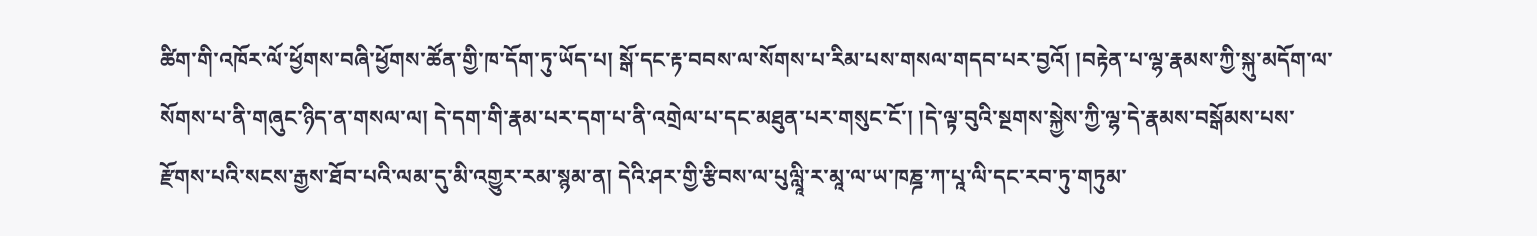ཚིག་གི་འཁོར་ལོ་ཕྱོགས་བཞི་ཕྱོགས་ཚོན་གྱི་ཁ་དོག་ཏུ་ཡོད་པ། སྒོ་དང་རྟ་བབས་ལ་སོགས་པ་རིམ་པས་གསལ་གདབ་པར་བྱའོ། །བརྟེན་པ་ལྷ་རྣམས་ཀྱི་སྐུ་མདོག་ལ་སོགས་པ་ནི་གཞུང་ཉིད་ན་གསལ་ལ། དེ་དག་གི་རྣམ་པར་དག་པ་ནི་འགྲེལ་པ་དང་མཐུན་པར་གསུང་ངོ་། །དེ་ལྟ་བུའི་སྔགས་སྐྱེས་ཀྱི་ལྷ་དེ་རྣམས་བསྒོམས་པས་རྫོགས་པའི་སངས་རྒྱས་ཐོབ་པའི་ལམ་དུ་མི་འགྱུར་རམ་སྙམ་ན། དེའི་ཤར་གྱི་རྩིབས་ལ་པུལླཱི་ར་མཱ་ལ་ཡ་ཁཎྜ་ཀ་པཱ་ལི་དང་རབ་ཏུ་གཏུམ་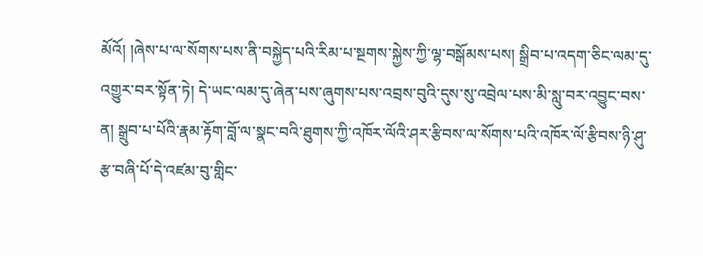མོའོ། །ཞེས་པ་ལ་སོགས་པས་ནི་བསྐྱེད་པའི་རིམ་པ་སྔགས་སྐྱེས་ཀྱི་ལྷ་བསྒོམས་པས། སྒྲིབ་པ་འདག་ཅིང་ལམ་དུ་འགྱུར་བར་སྟོན་ཏེ། དེ་ཡང་ལམ་དུ་ཞེན་པས་ཞུགས་པས་འབྲས་བུའི་དུས་སུ་འབྲེལ་པས་མི་སླུ་བར་འབྱུང་བས་ན། སྒྲུབ་པ་པོའི་རྣམ་རྟོག་བློ་ལ་སྣང་བའི་ཐུགས་ཀྱི་འཁོར་ལོའི་ཤར་རྩིབས་ལ་སོགས་པའི་འཁོར་ལོ་རྩིབས་ཉི་ཤུ་རྩ་བཞི་པོ་དེ་འཛམ་བུ་གླིང་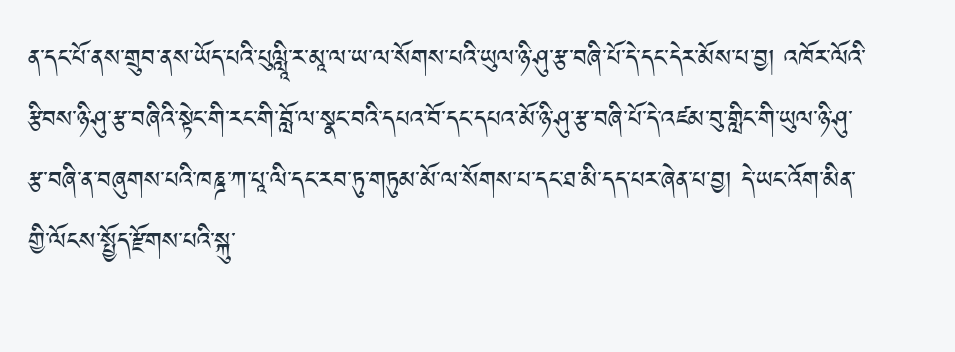ན་དང་པོ་ནས་གྲུབ་ནས་ཡོད་པའི་པུལླཱི་ར་མཱ་ལ་ཡ་ལ་སོགས་པའི་ཡུལ་ཉི་ཤུ་རྩ་བཞི་པོ་དེ་དང་དེར་མོས་པ་བྱ། འཁོར་ལོའི་རྩིབས་ཉི་ཤུ་རྩ་བཞིའི་སྟེང་གི་རང་གི་བློ་ལ་སྣང་བའི་དཔའ་བོ་དང་དཔའ་མོ་ཉི་ཤུ་རྩ་བཞི་པོ་དེ་འཛམ་བུ་གླིང་གི་ཡུལ་ཉི་ཤུ་རྩ་བཞི་ན་བཞུགས་པའི་ཁཎྜ་ཀ་པཱ་ལི་དང་རབ་ཏུ་གཏུམ་མོ་ལ་སོགས་པ་དང་ཐ་མི་དད་པར་ཞེན་པ་བྱ། དེ་ཡང་འོག་མིན་གྱི་ལོངས་སྤྱོད་རྫོགས་པའི་སྐུ་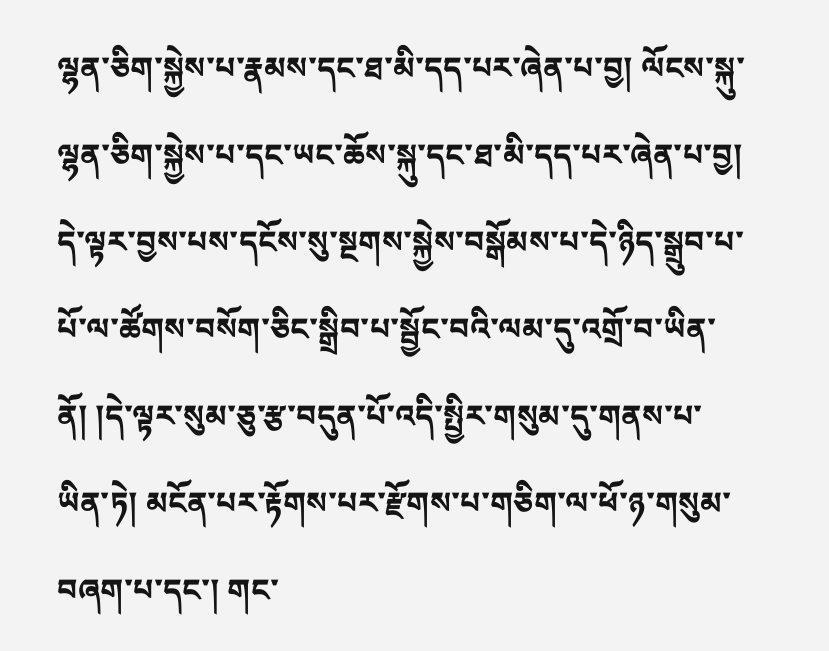ལྷན་ཅིག་སྐྱེས་པ་རྣམས་དང་ཐ་མི་དད་པར་ཞེན་པ་བྱ། ལོངས་སྐུ་ལྷན་ཅིག་སྐྱེས་པ་དང་ཡང་ཆོས་སྐུ་དང་ཐ་མི་དད་པར་ཞེན་པ་བྱ། དེ་ལྟར་བྱས་པས་དངོས་སུ་སྔགས་སྐྱེས་བསྒོམས་པ་དེ་ཉིད་སྒྲུབ་པ་པོ་ལ་ཚོགས་བསོག་ཅིང་སྒྲིབ་པ་སྦྱོང་བའི་ལམ་དུ་འགྲོ་བ་ཡིན་ནོ། །དེ་ལྟར་སུམ་ཅུ་རྩ་བདུན་པོ་འདི་སྤྱིར་གསུམ་དུ་གནས་པ་ཡིན་ཏེ། མངོན་པར་རྟོགས་པར་རྫོགས་པ་གཅིག་ལ་ཕོ་ཉ་གསུམ་བཞག་པ་དང་། གང་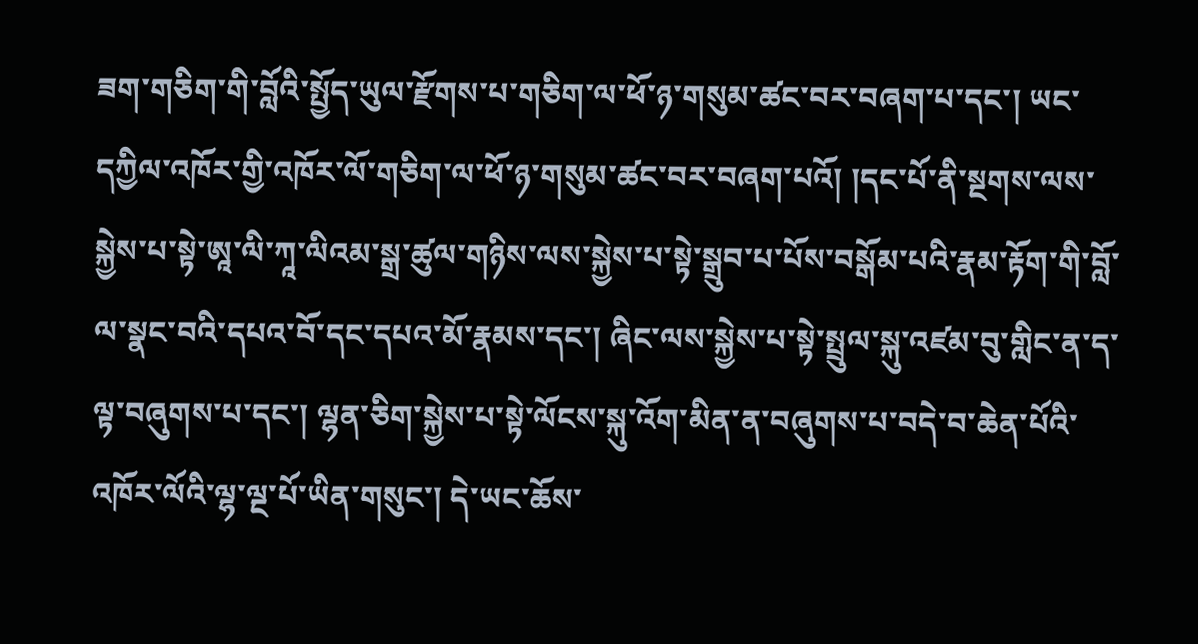ཟག་གཅིག་གི་བློའི་སྤྱོད་ཡུལ་རྫོགས་པ་གཅིག་ལ་ཕོ་ཉ་གསུམ་ཚང་བར་བཞག་པ་དང་། ཡང་དཀྱིལ་འཁོར་གྱི་འཁོར་ལོ་གཅིག་ལ་ཕོ་ཉ་གསུམ་ཚང་བར་བཞག་པའོ། །དང་པོ་ནི་སྔགས་ལས་སྐྱེས་པ་སྟེ་ཨཱ་ལི་ཀཱ་ལིའམ་སྒྲ་ཚུལ་གཉིས་ལས་སྐྱེས་པ་སྟེ་སྒྲུབ་པ་པོས་བསྒོམ་པའི་རྣམ་རྟོག་གི་བློ་ལ་སྣང་བའི་དཔའ་བོ་དང་དཔའ་མོ་རྣམས་དང་། ཞིང་ལས་སྐྱེས་པ་སྟེ་སྤྲུལ་སྐུ་འཛམ་བུ་གླིང་ན་ད་ལྟ་བཞུགས་པ་དང་། ལྷན་ཅིག་སྐྱེས་པ་སྟེ་ལོངས་སྐུ་འོག་མིན་ན་བཞུགས་པ་བདེ་བ་ཆེན་པོའི་འཁོར་ལོའི་ལྷ་ལྔ་པོ་ཡིན་གསུང་། དེ་ཡང་ཆོས་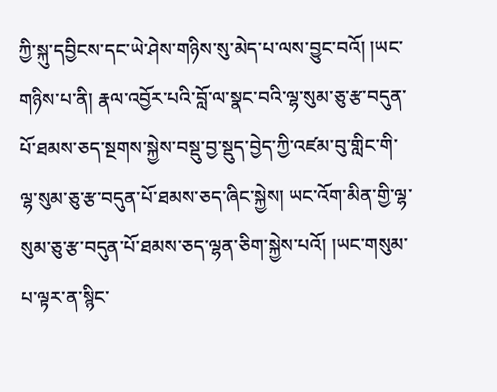ཀྱི་སྐུ་དབྱིངས་དང་ཡེ་ཤེས་གཉིས་སུ་མེད་པ་ལས་བྱུང་བའོ། །ཡང་གཉིས་པ་ནི། རྣལ་འབྱོར་པའི་བློ་ལ་སྣང་བའི་ལྷ་སུམ་ཅུ་རྩ་བདུན་པོ་ཐམས་ཅད་སྔགས་སྐྱེས་བསྡུ་བྱ་སྡུད་བྱེད་ཀྱི་འཛམ་བུ་གླིང་གི་ལྷ་སུམ་ཅུ་རྩ་བདུན་པོ་ཐམས་ཅད་ཞིང་སྐྱེས། ཡང་འོག་མིན་གྱི་ལྷ་སུམ་ཅུ་རྩ་བདུན་པོ་ཐམས་ཅད་ལྷན་ཅིག་སྐྱེས་པའོ། །ཡང་གསུམ་པ་ལྟར་ན་སྙིང་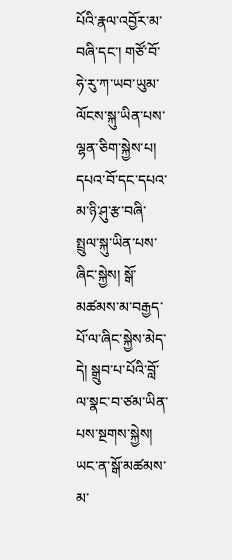པོའི་རྣལ་འབྱོར་མ་བཞི་དང་། གཙོ་བོ་ཧེ་རུ་ཀ་ཡབ་ཡུམ་ལོངས་སྐུ་ཡིན་པས་ལྷན་ཅིག་སྐྱེས་པ། དཔའ་བོ་དང་དཔའ་མ་ཉི་ཤུ་རྩ་བཞི་སྤྲུལ་སྐུ་ཡིན་པས་ཞིང་སྐྱེས། སྒོ་མཚམས་མ་བརྒྱད་པོ་ལ་ཞིང་སྐྱེས་མེད་དེ། སྒྲུབ་པ་པོའི་བློ་ལ་སྣང་བ་ཙམ་ཡིན་པས་སྔགས་སྐྱེས། ཡང་ན་སྒོ་མཚམས་མ་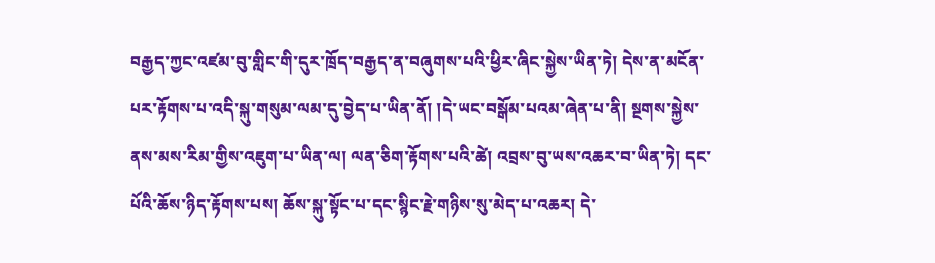བརྒྱད་ཀྱང་འཛམ་བུ་གླིང་གི་དུར་ཁྲོད་བརྒྱད་ན་བཞུགས་པའི་ཕྱིར་ཞིང་སྐྱེས་ཡིན་ཏེ། དེས་ན་མངོན་པར་རྟོགས་པ་འདི་སྐུ་གསུམ་ལམ་དུ་བྱེད་པ་ཡིན་ནོ། །དེ་ཡང་བསྒོམ་པའམ་ཞེན་པ་ནི། སྔགས་སྐྱེས་ནས་མས་རིམ་གྱིས་འཇུག་པ་ཡིན་ལ། ལན་ཅིག་རྟོགས་པའི་ཚེ། འབྲས་བུ་ཡས་འཆར་བ་ཡིན་ཏེ། དང་པོའི་ཆོས་ཉིད་རྟོགས་པས། ཆོས་སྐུ་སྟོང་པ་དང་སྙིང་རྗེ་གཉིས་སུ་མེད་པ་འཆར། དེ་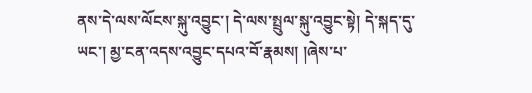ནས་དེ་ལས་ལོངས་སྐུ་འབྱུང་། དེ་ལས་སྤྲུལ་སྐུ་འབྱུང་སྟེ། དེ་སྐད་དུ་ཡང་། མྱ་ངན་འདས་འབྱུང་དཔའ་བོ་རྣམས། །ཞེས་པ་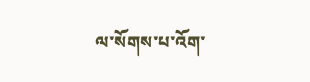ལ་སོགས་པ་འོག་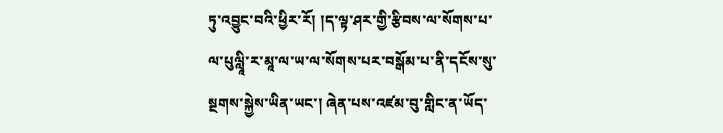ཏུ་འབྱུང་བའི་ཕྱིར་རོ། །ད་ལྟ་ཤར་གྱི་རྩིབས་ལ་སོགས་པ་ལ་པུལླཱི་ར་མཱ་ལ་ཡ་ལ་སོགས་པར་བསྒོམ་པ་ནི་དངོས་སུ་སྔགས་སྐྱེས་ཡིན་ཡང་། ཞེན་པས་འཛམ་བུ་གླིང་ན་ཡོད་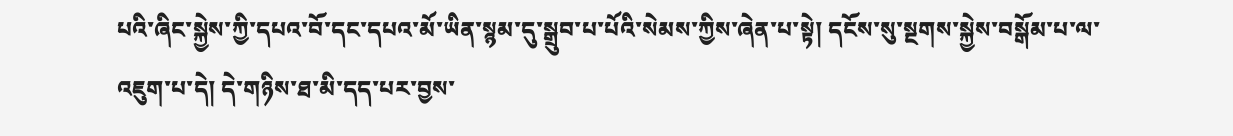པའི་ཞིང་སྐྱེས་ཀྱི་དཔའ་བོ་དང་དཔའ་མོ་ཡིན་སྙམ་དུ་སྒྲུབ་པ་པོའི་སེམས་ཀྱིས་ཞེན་པ་སྟེ། དངོས་སུ་སྔགས་སྐྱེས་བསྒོམ་པ་ལ་འཇུག་པ་དེ། དེ་གཉིས་ཐ་མི་དད་པར་བྱས་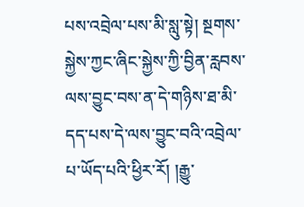པས་འབྲེལ་པས་མི་སླུ་སྟེ། སྔགས་སྐྱེས་ཀྱང་ཞིང་སྐྱེས་ཀྱི་བྱིན་རླབས་ལས་བྱུང་བས་ན་དེ་གཉིས་ཐ་མི་དད་པས་དེ་ལས་བྱུང་བའི་འབྲེལ་པ་ཡོད་པའི་ཕྱིར་རོ། །རྒྱུ་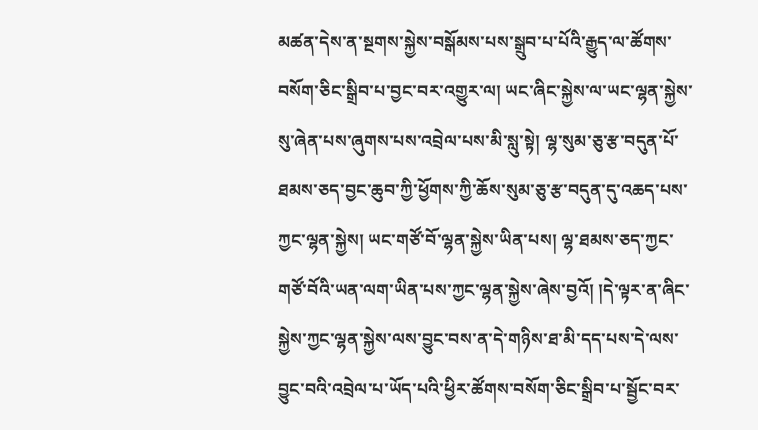མཚན་དེས་ན་སྔགས་སྐྱེས་བསྒོམས་པས་སྒྲུབ་པ་པོའི་རྒྱུད་ལ་ཚོགས་བསོག་ཅིང་སྒྲིབ་པ་བྱང་བར་འགྱུར་ལ། ཡང་ཞིང་སྐྱེས་ལ་ཡང་ལྷན་སྐྱེས་སུ་ཞེན་པས་ཞུགས་པས་འབྲེལ་པས་མི་སླུ་སྟེ། ལྷ་སུམ་ཅུ་རྩ་བདུན་པོ་ཐམས་ཅད་བྱང་ཆུབ་ཀྱི་ཕྱོགས་ཀྱི་ཆོས་སུམ་ཅུ་རྩ་བདུན་དུ་འཆད་པས་ཀྱང་ལྷན་སྐྱེས། ཡང་གཙོ་བོ་ལྷན་སྐྱེས་ཡིན་པས། ལྷ་ཐམས་ཅད་ཀྱང་གཙོ་བོའི་ཡན་ལག་ཡིན་པས་ཀྱང་ལྷན་སྐྱེས་ཞེས་བྱའོ། །དེ་ལྟར་ན་ཞིང་སྐྱེས་ཀྱང་ལྷན་སྐྱེས་ལས་བྱུང་བས་ན་དེ་གཉིས་ཐ་མི་དད་པས་དེ་ལས་བྱུང་བའི་འབྲེལ་པ་ཡོད་པའི་ཕྱིར་ཚོགས་བསོག་ཅིང་སྒྲིབ་པ་སྦྱོང་བར་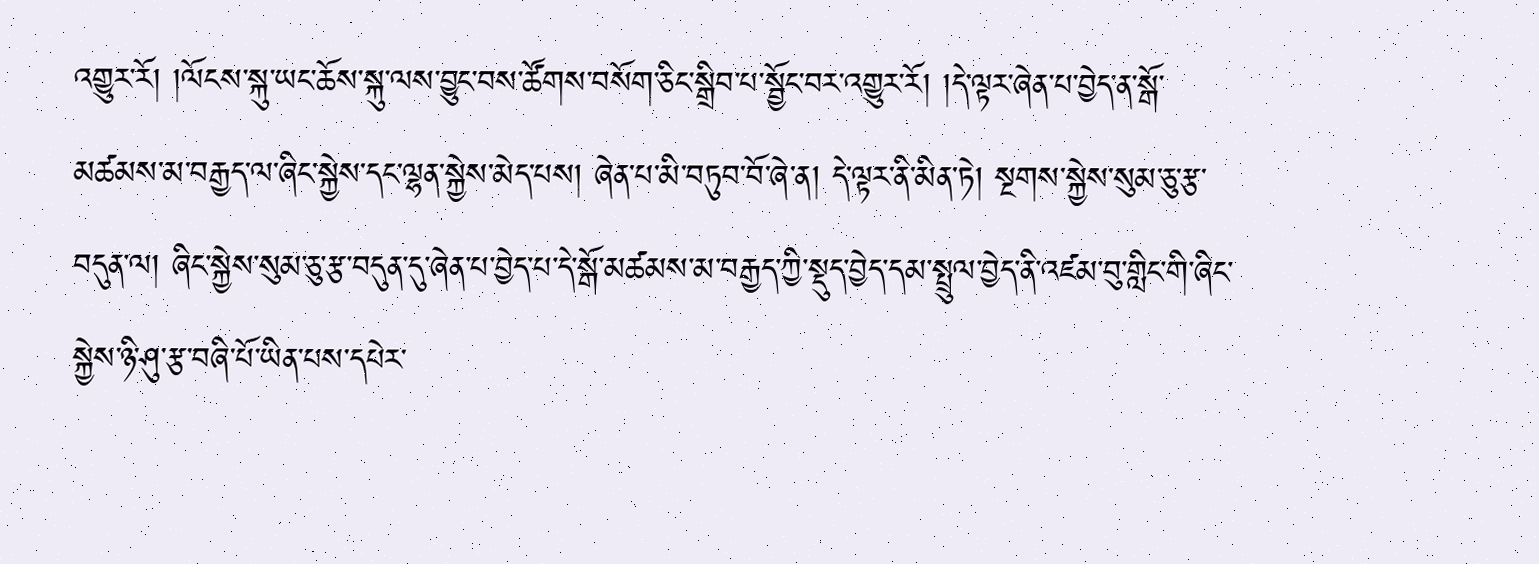འགྱུར་རོ། །ལོངས་སྐུ་ཡང་ཆོས་སྐུ་ལས་བྱུང་བས་ཚོགས་བསོག་ཅིང་སྒྲིབ་པ་སྦྱོང་བར་འགྱུར་རོ། །དེ་ལྟར་ཞེན་པ་བྱེད་ན་སྒོ་མཚམས་མ་བརྒྱད་ལ་ཞིང་སྐྱེས་དང་ལྷན་སྐྱེས་མེད་པས། ཞེན་པ་མི་བཏུབ་བོ་ཞེ་ན། དེ་ལྟར་ནི་མིན་ཏེ། སྔགས་སྐྱེས་སུམ་ཅུ་རྩ་བདུན་ལ། ཞིང་སྐྱེས་སུམ་ཅུ་རྩ་བདུན་དུ་ཞེན་པ་བྱེད་པ་དེ་སྒོ་མཚམས་མ་བརྒྱད་ཀྱི་སྡུད་བྱེད་དམ་སྤྲུལ་བྱེད་ནི་འཛམ་བུ་གླིང་གི་ཞིང་སྐྱེས་ཉི་ཤུ་རྩ་བཞི་པོ་ཡིན་པས་དཔེར་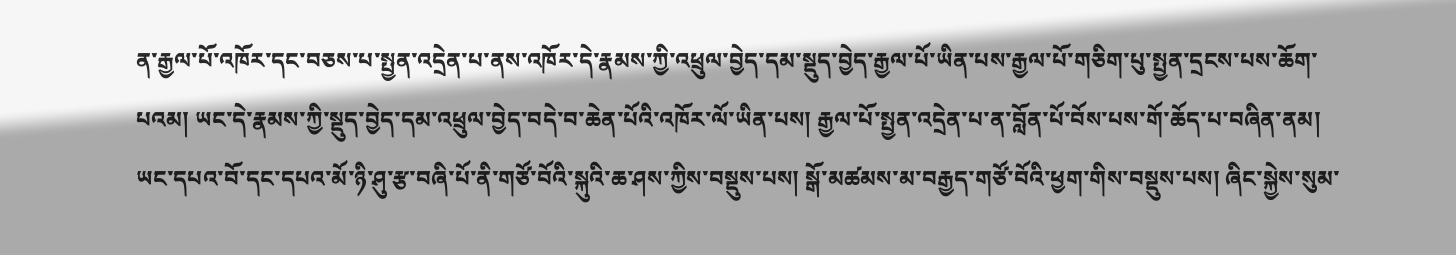ན་རྒྱལ་པོ་འཁོར་དང་བཅས་པ་སྤྱན་འདྲེན་པ་ནས་འཁོར་དེ་རྣམས་ཀྱི་འཕྲུལ་བྱེད་དམ་སྡུད་བྱེད་རྒྱལ་པོ་ཡིན་པས་རྒྱལ་པོ་གཅིག་པུ་སྤྱན་དྲངས་པས་ཆོག་པའམ། ཡང་དེ་རྣམས་ཀྱི་སྡུད་བྱེད་དམ་འཕྲུལ་བྱེད་བདེ་བ་ཆེན་པོའི་འཁོར་ལོ་ཡིན་པས། རྒྱལ་པོ་སྤྱན་འདྲེན་པ་ན་བློན་པོ་བོས་པས་གོ་ཆོད་པ་བཞིན་ནམ། ཡང་དཔའ་བོ་དང་དཔའ་མོ་ཉི་ཤུ་རྩ་བཞི་པོ་ནི་གཙོ་བོའི་སྐུའི་ཆ་ཤས་ཀྱིས་བསྡུས་པས། སྒོ་མཚམས་མ་བརྒྱད་གཙོ་བོའི་ཕྱག་གིས་བསྡུས་པས། ཞིང་སྐྱེས་སུམ་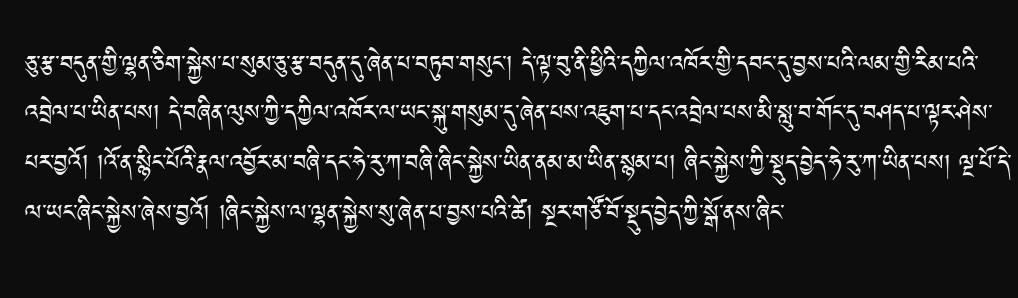ཅུ་རྩ་བདུན་གྱི་ལྷན་ཅིག་སྐྱེས་པ་སུམ་ཅུ་རྩ་བདུན་དུ་ཞེན་པ་བཏུབ་གསུང་། དེ་ལྟ་བུ་ནི་ཕྱིའི་དཀྱིལ་འཁོར་གྱི་དབང་དུ་བྱས་པའི་ལམ་གྱི་རིམ་པའི་འབྲེལ་པ་ཡིན་པས། དེ་བཞིན་ལུས་ཀྱི་དཀྱིལ་འཁོར་ལ་ཡང་སྐུ་གསུམ་དུ་ཞེན་པས་འཇུག་པ་དང་འབྲེལ་པས་མི་སླུ་བ་གོང་དུ་བཤད་པ་ལྟར་ཤེས་པར་བྱའོ། །འོ་ན་སྙིང་པོའི་རྣལ་འབྱོར་མ་བཞི་དང་ཧེ་རུ་ཀ་བཞི་ཞིང་སྐྱེས་ཡིན་ནམ་མ་ཡིན་སྙམ་པ། ཞིང་སྐྱེས་ཀྱི་སྡུད་བྱེད་ཧེ་རུ་ཀ་ཡིན་པས། ལྔ་པོ་དེ་ལ་ཡང་ཞིང་སྐྱེས་ཞེས་བྱའོ། །ཞིང་སྐྱེས་ལ་ལྷན་སྐྱེས་སུ་ཞེན་པ་བྱས་པའི་ཚེ། སྔར་གཙོ་བོ་སྡུད་བྱེད་ཀྱི་སྒོ་ནས་ཞིང་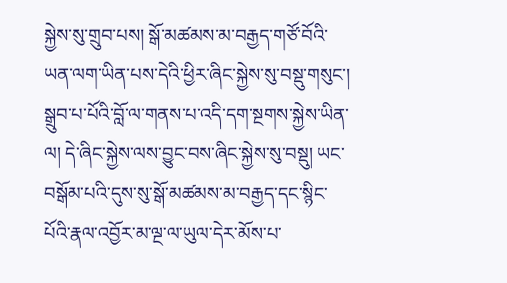སྐྱེས་སུ་གྲུབ་པས། སྒོ་མཚམས་མ་བརྒྱད་གཙོ་བོའི་ཡན་ལག་ཡིན་པས་དེའི་ཕྱིར་ཞིང་སྐྱེས་སུ་བསྡུ་གསུང་། སྒྲུབ་པ་པོའི་བློ་ལ་གནས་པ་འདི་དག་སྔགས་སྐྱེས་ཡིན་ལ། དེ་ཞིང་སྐྱེས་ལས་བྱུང་བས་ཞིང་སྐྱེས་སུ་བསྡུ། ཡང་བསྒོམ་པའི་དུས་སུ་སྒོ་མཚམས་མ་བརྒྱད་དང་སྙིང་པོའི་རྣལ་འབྱོར་མ་ལྔ་ལ་ཡུལ་དེར་མོས་པ་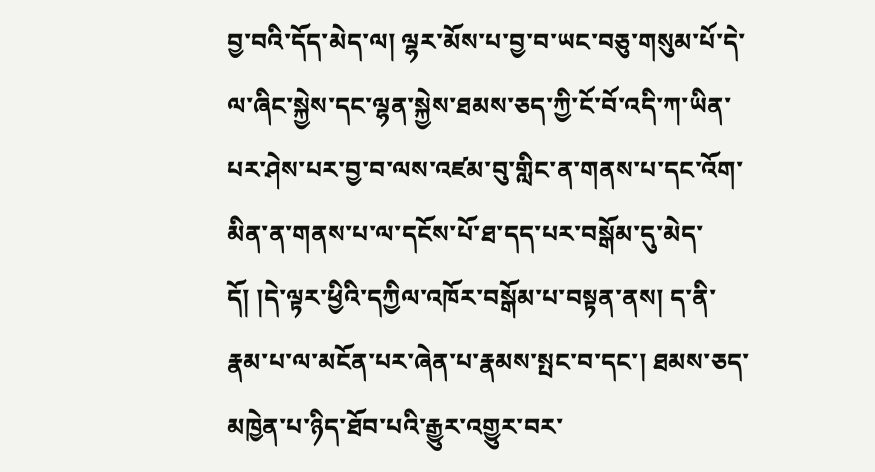བྱ་བའི་དོད་མེད་ལ། ལྷར་མོས་པ་བྱ་བ་ཡང་བཅུ་གསུམ་པོ་དེ་ལ་ཞིང་སྐྱེས་དང་ལྷན་སྐྱེས་ཐམས་ཅད་ཀྱི་ངོ་བོ་འདི་ཀ་ཡིན་པར་ཤེས་པར་བྱ་བ་ལས་འཛམ་བུ་གླིང་ན་གནས་པ་དང་འོག་མིན་ན་གནས་པ་ལ་དངོས་པོ་ཐ་དད་པར་བསྒོམ་དུ་མེད་དོ། །དེ་ལྟར་ཕྱིའི་དཀྱིལ་འཁོར་བསྒོམ་པ་བསྟན་ནས། ད་ནི་རྣམ་པ་ལ་མངོན་པར་ཞེན་པ་རྣམས་སྤང་བ་དང་། ཐམས་ཅད་མཁྱེན་པ་ཉིད་ཐོབ་པའི་རྒྱུར་འགྱུར་བར་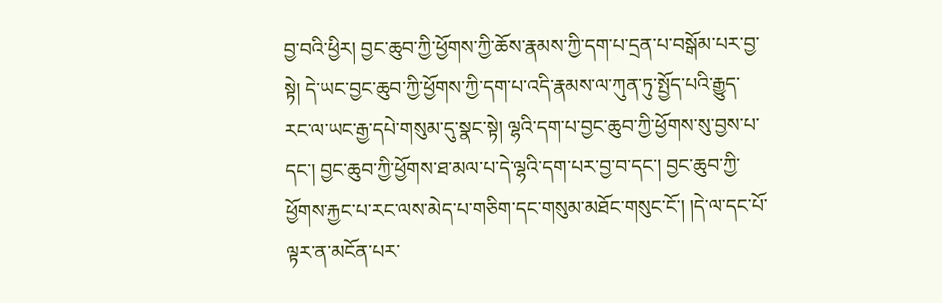བྱ་བའི་ཕྱིར། བྱང་ཆུབ་ཀྱི་ཕྱོགས་ཀྱི་ཆོས་རྣམས་ཀྱི་དག་པ་དྲན་པ་བསྒོམ་པར་བྱ་སྟེ། དེ་ཡང་བྱང་ཆུབ་ཀྱི་ཕྱོགས་ཀྱི་དག་པ་འདི་རྣམས་ལ་ཀུན་ཏུ་སྤྱོད་པའི་རྒྱུད་རང་ལ་ཡང་རྒྱ་དཔེ་གསུམ་དུ་སྣང་སྟེ། ལྷའི་དག་པ་བྱང་ཆུབ་ཀྱི་ཕྱོགས་སུ་བྱས་པ་དང་། བྱང་ཆུབ་ཀྱི་ཕྱོགས་ཐ་མལ་པ་དེ་ལྷའི་དག་པར་བྱ་བ་དང་། བྱང་ཆུབ་ཀྱི་ཕྱོགས་རྐྱང་པ་རང་ལས་མེད་པ་གཅིག་དང་གསུམ་མཐོང་གསུང་ངོ་། །དེ་ལ་དང་པོ་ལྟར་ན་མངོན་པར་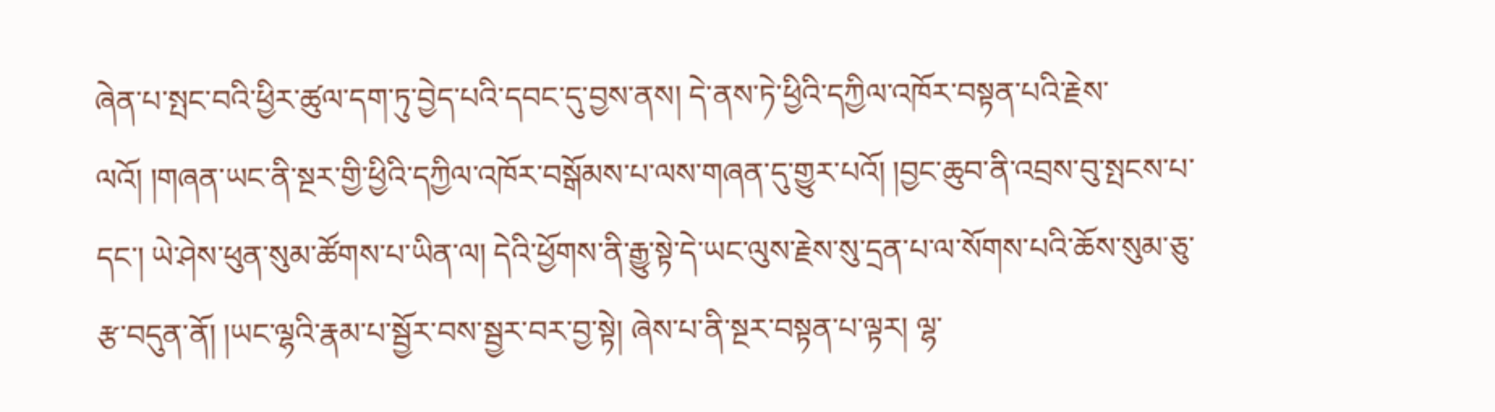ཞེན་པ་སྤང་བའི་ཕྱིར་ཚུལ་དག་ཏུ་བྱེད་པའི་དབང་དུ་བྱས་ནས། དེ་ནས་ཏེ་ཕྱིའི་དཀྱིལ་འཁོར་བསྟན་པའི་རྗེས་ལའོ། །གཞན་ཡང་ནི་སྔར་གྱི་ཕྱིའི་དཀྱིལ་འཁོར་བསྒོམས་པ་ལས་གཞན་དུ་གྱུར་པའོ། །བྱང་ཆུབ་ནི་འབྲས་བུ་སྤངས་པ་དང་། ཡེ་ཤེས་ཕུན་སུམ་ཚོགས་པ་ཡིན་ལ། དེའི་ཕྱོགས་ནི་རྒྱུ་སྟེ་དེ་ཡང་ལུས་རྗེས་སུ་དྲན་པ་ལ་སོགས་པའི་ཆོས་སུམ་ཅུ་རྩ་བདུན་ནོ། །ཡང་ལྷའི་རྣམ་པ་སྦྱོར་བས་སྦྱར་བར་བྱ་སྟེ། ཞེས་པ་ནི་སྔར་བསྟན་པ་ལྟར། ལྷ་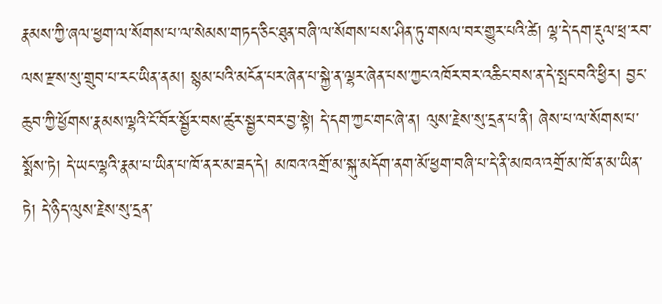རྣམས་ཀྱི་ཞལ་ཕྱག་ལ་སོགས་པ་ལ་སེམས་གཏད་ཅིང་ཐུན་བཞི་ལ་སོགས་པས་ཤིན་ཏུ་གསལ་བར་གྱུར་པའི་ཚེ། ལྷ་དེ་དག་རྡུལ་ཕྲ་རབ་ལས་རྫས་སུ་གྲུབ་པ་རང་ཡིན་ནམ། སྙམ་པའི་མངོན་པར་ཞེན་པ་སྐྱེ་ན་ལྷར་ཞེན་པས་ཀྱང་འཁོར་བར་འཆིང་བས་ན་དེ་སྤང་བའི་ཕྱིར། བྱང་ཆུབ་ཀྱི་ཕྱོགས་རྣམས་ལྷའི་ངོ་བོར་སྦྱོར་བས་ཚུར་སྦྱར་བར་བྱ་སྟེ། དེ་དག་ཀྱང་གང་ཞེ་ན། ལུས་རྗེས་སུ་དྲན་པ་ནི། ཞེས་པ་ལ་སོགས་པ་སྨོས་ཏེ། དེ་ཡང་ལྷའི་རྣམ་པ་ཡིན་པ་ཁོ་ནར་མ་ཟད་དེ། མཁའ་འགྲོ་མ་སྐུ་མདོག་ནག་མོ་ཕྱག་བཞི་པ་དེ་ནི་མཁའ་འགྲོ་མ་ཁོ་ན་མ་ཡིན་ཏེ། དེ་ཉིད་ལུས་རྗེས་སུ་དྲན་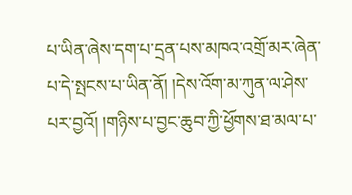པ་ཡིན་ཞེས་དག་པ་དྲན་པས་མཁའ་འགྲོ་མར་ཞེན་པ་དེ་སྤངས་པ་ཡིན་ནོ། །དེས་འོག་མ་ཀུན་ལ་ཤེས་པར་བྱའོ། །གཉིས་པ་བྱང་ཆུབ་ཀྱི་ཕྱོགས་ཐ་མལ་པ་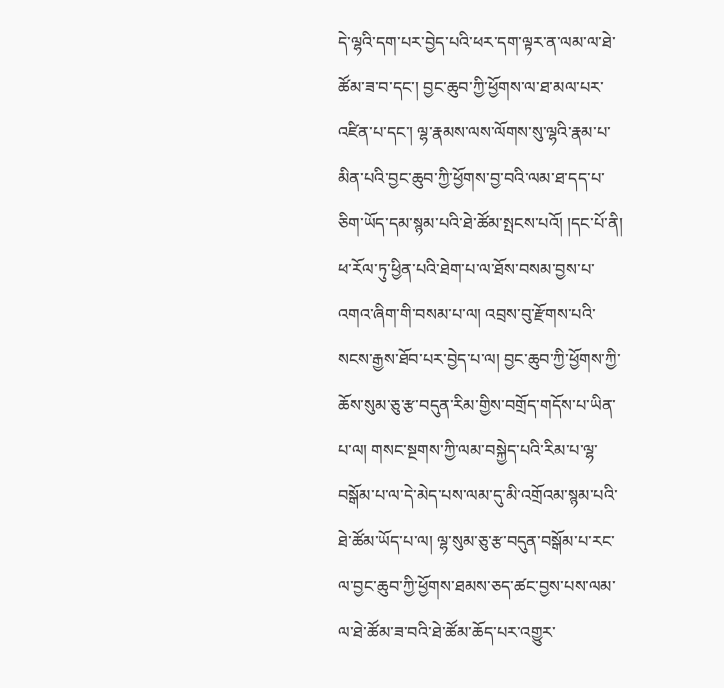དེ་ལྷའི་དག་པར་བྱེད་པའི་ཕར་དག་ལྟར་ན་ལམ་ལ་ཐེ་ཚོམ་ཟ་བ་དང་། བྱང་ཆུབ་ཀྱི་ཕྱོགས་ལ་ཐ་མལ་པར་འཛིན་པ་དང་། ལྷ་རྣམས་ལས་ལོགས་སུ་ལྷའི་རྣམ་པ་མིན་པའི་བྱང་ཆུབ་ཀྱི་ཕྱོགས་བྱ་བའི་ལམ་ཐ་དད་པ་ཅིག་ཡོད་དམ་སྙམ་པའི་ཐེ་ཚོམ་སྤངས་པའོ། །དང་པོ་ནི། ཕ་རོལ་ཏུ་ཕྱིན་པའི་ཐེག་པ་ལ་ཐོས་བསམ་བྱས་པ་འགའ་ཞིག་གི་བསམ་པ་ལ། འབྲས་བུ་རྫོགས་པའི་སངས་རྒྱས་ཐོབ་པར་བྱེད་པ་ལ། བྱང་ཆུབ་ཀྱི་ཕྱོགས་ཀྱི་ཆོས་སུམ་ཅུ་རྩ་བདུན་རིམ་གྱིས་བགྲོད་གདོས་པ་ཡིན་པ་ལ། གསང་སྔགས་ཀྱི་ལམ་བསྐྱེད་པའི་རིམ་པ་ལྷ་བསྒོམ་པ་ལ་དེ་མེད་པས་ལམ་དུ་མི་འགྲོའམ་སྙམ་པའི་ཐེ་ཚོམ་ཡོད་པ་ལ། ལྷ་སུམ་ཅུ་རྩ་བདུན་བསྒོམ་པ་རང་ལ་བྱང་ཆུབ་ཀྱི་ཕྱོགས་ཐམས་ཅད་ཚང་བྱས་པས་ལམ་ལ་ཐེ་ཚོམ་ཟ་བའི་ཐེ་ཚོམ་ཆོད་པར་འགྱུར་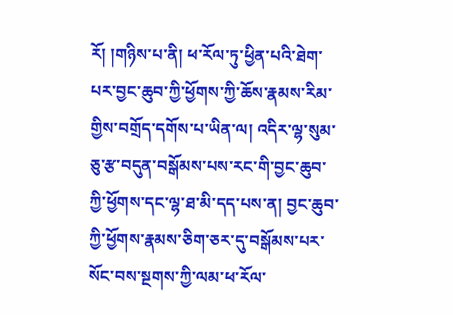རོ། །གཉིས་པ་ནི། ཕ་རོལ་ཏུ་ཕྱིན་པའི་ཐེག་པར་བྱང་ཆུབ་ཀྱི་ཕྱོགས་ཀྱི་ཆོས་རྣམས་རིམ་གྱིས་བགྲོད་དགོས་པ་ཡིན་ལ། འདིར་ལྷ་སུམ་ཅུ་རྩ་བདུན་བསྒོམས་པས་རང་གི་བྱང་ཆུབ་ཀྱི་ཕྱོགས་དང་ལྷ་ཐ་མི་དད་པས་ན། བྱང་ཆུབ་ཀྱི་ཕྱོགས་རྣམས་ཅིག་ཅར་དུ་བསྒོམས་པར་སོང་བས་སྔགས་ཀྱི་ལམ་ཕ་རོལ་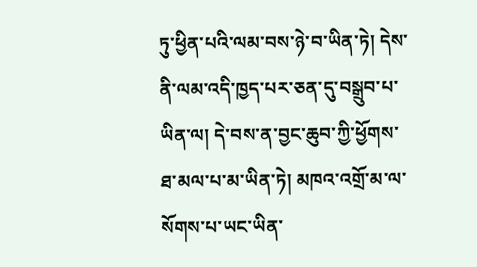ཏུ་ཕྱིན་པའི་ལམ་བས་ཉེ་བ་ཡིན་ཏེ། དེས་ནི་ལམ་འདི་ཁྱད་པར་ཅན་དུ་བསྒྲུབ་པ་ཡིན་ལ། དེ་བས་ན་བྱང་ཆུབ་ཀྱི་ཕྱོགས་ཐ་མལ་པ་མ་ཡིན་ཏེ། མཁའ་འགྲོ་མ་ལ་སོགས་པ་ཡང་ཡིན་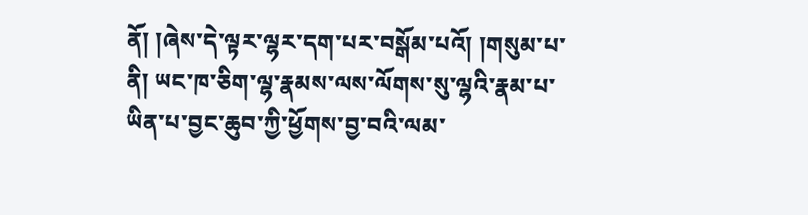ནོ། །ཞེས་དེ་ལྟར་ལྷར་དག་པར་བསྒོམ་པའོ། །གསུམ་པ་ནི། ཡང་ཁ་ཅིག་ལྷ་རྣམས་ལས་ལོགས་སུ་ལྷའི་རྣམ་པ་ཡིན་པ་བྱང་ཆུབ་ཀྱི་ཕྱོགས་བྱ་བའི་ལམ་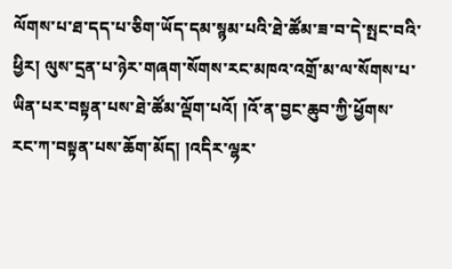ལོགས་པ་ཐ་དད་པ་ཅིག་ཡོད་དམ་སྙམ་པའི་ཐེ་ཚོམ་ཟ་བ་དེ་སྤང་བའི་ཕྱིར། ལུས་དྲན་པ་ཉེར་གཞག་སོགས་རང་མཁའ་འགྲོ་མ་ལ་སོགས་པ་ཡིན་པར་བསྟན་པས་ཐེ་ཚོམ་ལྡོག་པའོ། །འོ་ན་བྱང་ཆུབ་ཀྱི་ཕྱོགས་རང་ཀ་བསྟན་པས་ཆོག་མོད། །འདིར་ལྷར་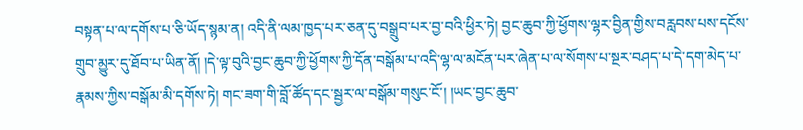བསྟན་པ་ལ་དགོས་པ་ཅི་ཡོད་སྙམ་ན། འདི་ནི་ལམ་ཁྱད་པར་ཅན་དུ་བསྒྲུབ་པར་བྱ་བའི་ཕྱིར་ཏེ། བྱང་ཆུབ་ཀྱི་ཕྱོགས་ལྷར་བྱིན་གྱིས་བརླབས་པས་དངོས་གྲུབ་མྱུར་དུ་ཐོབ་པ་ཡིན་ནོ། །དེ་ལྟ་བུའི་བྱང་ཆུབ་ཀྱི་ཕྱོགས་ཀྱི་དོན་བསྒོམ་པ་འདི་ལྷ་ལ་མངོན་པར་ཞེན་པ་ལ་སོགས་པ་སྔར་བཤད་པ་དེ་དག་མེད་པ་རྣམས་ཀྱིས་བསྒོམ་མི་དགོས་ཏེ། གང་ཟག་གི་བློ་ཚོད་དང་སྦྱར་ལ་བསྒོམ་གསུང་ངོ་། །ཡང་བྱང་ཆུབ་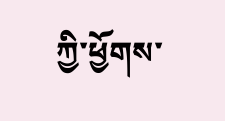ཀྱི་ཕྱོགས་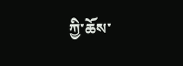ཀྱི་ཆོས་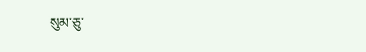སུམ་ཅུ་